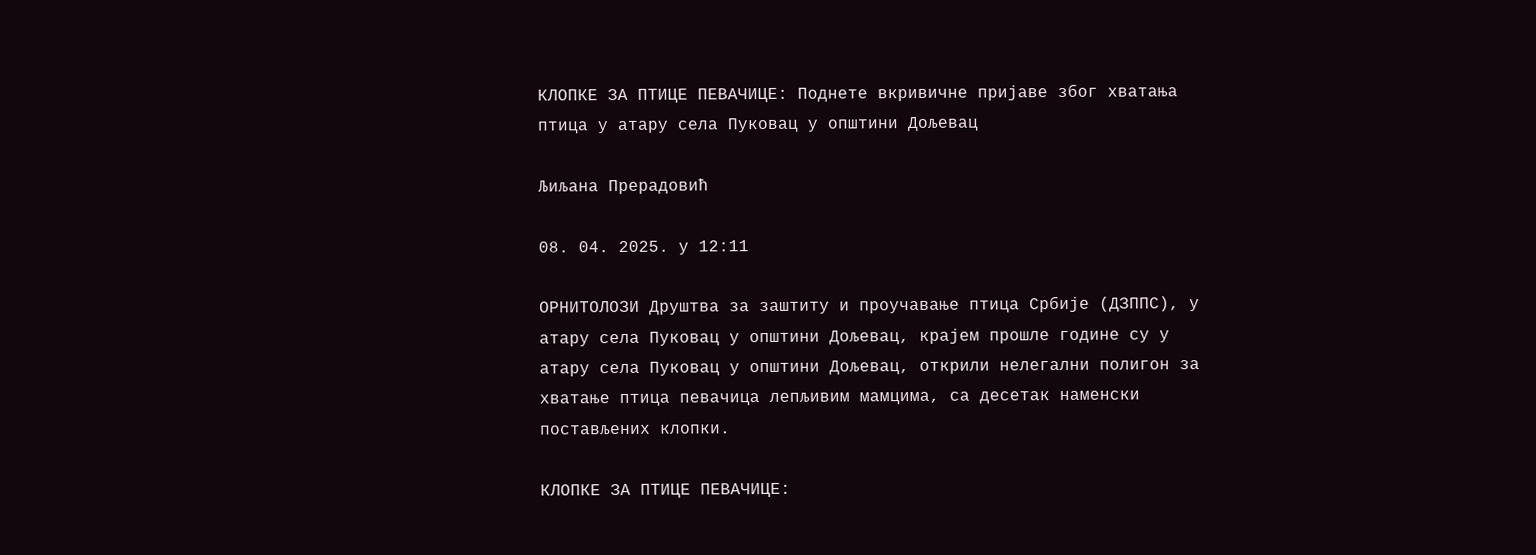КЛОПКЕ ЗА ПТИЦЕ ПЕВАЧИЦЕ: Поднете вкривичне пријаве због хватања птица у атару села Пуковац у општини Дољевац

Љиљана Прерадовић

08. 04. 2025. у 12:11

ОРНИТОЛОЗИ Друштва за заштиту и проучавање птица Србије (ДЗППС), у атару села Пуковац у општини Дољевац, крајем прошле године су у атару села Пуковац у општини Дољевац, открили нелегални полигон за хватање птица певачица лепљивим мамцима, са десетак наменски постављених клопки.

КЛОПКЕ ЗА ПТИЦЕ ПЕВАЧИЦЕ: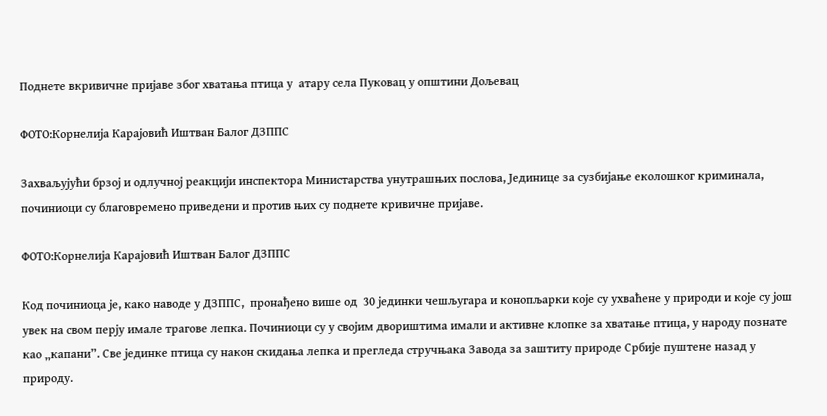Поднете вкривичне пријаве због хватања птица у  атару села Пуковац у општини Дољевац

ФОТО:Корнелија Карајовић Иштван Балог ДЗППС

Захваљујући брзој и одлучној реакцији инспектора Министарства унутрашњих послова, Јединице за сузбијање еколошког криминала, починиоци су благовремено приведени и против њих су поднете кривичне пријаве.

ФОТО:Корнелија Карајовић Иштван Балог ДЗППС

Код починиоца је, како наводе у ДЗППС,  пронађено више од  30 јединки чешљугара и конопљарки које су ухваћене у природи и које су још увек на свом перју имале трагове лепка. Починиоци су у својим двориштима имали и активне клопке за хватање птица, у народу познате као „капани”. Све јединке птица су након скидања лепка и прегледа стручњака Завода за заштиту природе Србије пуштене назад у природу.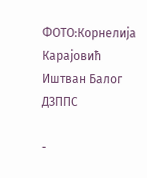ФОТО:Корнелија Карајовић Иштван Балог ДЗППС

-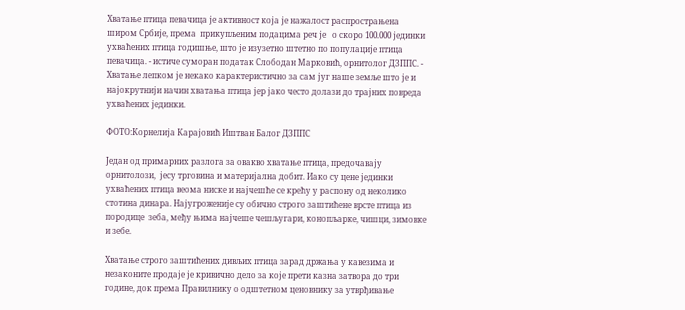Хватање птица певачица је активност која је нажалост распрострањена широм Србије, према  прикупљеним подацима реч је   о скоро 100.000 јединки ухваћених птица годишње, што је изузетно штетно по популације птица певачица. - истиче суморан податак Слободан Марковић, орнитолог ДЗППС. - Хватање лепком је некако карактеристично за сам југ наше земље што је и најокрутнији начин хватања птица јер јако често долази до трајних повреда ухваћених јединки.

ФОТО:Корнелија Карајовић Иштван Балог ДЗППС

Један од примарних разлога за овакво хватање птица, предочавају орнитолози,  јесу трговина и материјална добит. Иако су цене јединки ухваћених птица веома ниске и најчешће се крећу у распону од неколико стотина динара. Најугроженије су обично строго заштићене врсте птица из породице  зеба, међу њима најчеше чешљугари, конопљарке, чишци, зимовке и зебе.

Хватање строго заштићених дивљих птица зарад држања у кавезима и незаконите продаје је кривично дело за које прети казна затвора до три године, док према Правилнику о одштетном ценовнику за утврђивање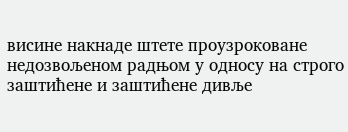висине накнаде штете проузроковане недозвољеном радњом у односу на строго заштићене и заштићене дивље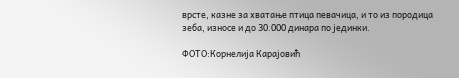врсте, казне за хватање птица певачица, и то из породица зеба, износе и до 30.000 динара по јединки.

ФОТО:Корнелија Карајовић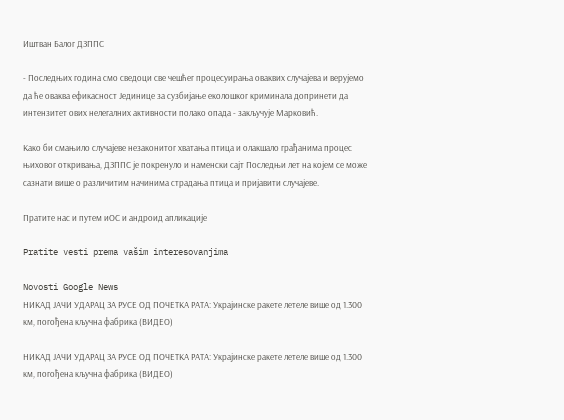Иштван Балог ДЗППС

- Последњих година смо сведоци све чешћег процесуирања оваквих случајева и верујемо да ће оваква ефикасност Јединице за сузбијање еколошког криминала допринети да интензитет ових нелегалних активности полако опада - закључује Марковић.

Како би смањило случајеве незаконитог хватања птица и олакшало грађанима процес њиховог откривања, ДЗППС је покренуло и наменски сајт Последњи лет на којем се може  сазнати више о различитим начинима страдања птица и пријавити случајеве.

Пратите нас и путем иОС и андроид апликације

Pratite vesti prema vašim interesovanjima

Novosti Google News
НИКАД ЈАЧИ УДАРАЦ ЗА РУСЕ ОД ПОЧЕТКА РАТА: Украјинске ракете летеле више од 1.300 км, погођена кључна фабрика (ВИДЕО)

НИКАД ЈАЧИ УДАРАЦ ЗА РУСЕ ОД ПОЧЕТКА РАТА: Украјинске ракете летеле више од 1.300 км, погођена кључна фабрика (ВИДЕО)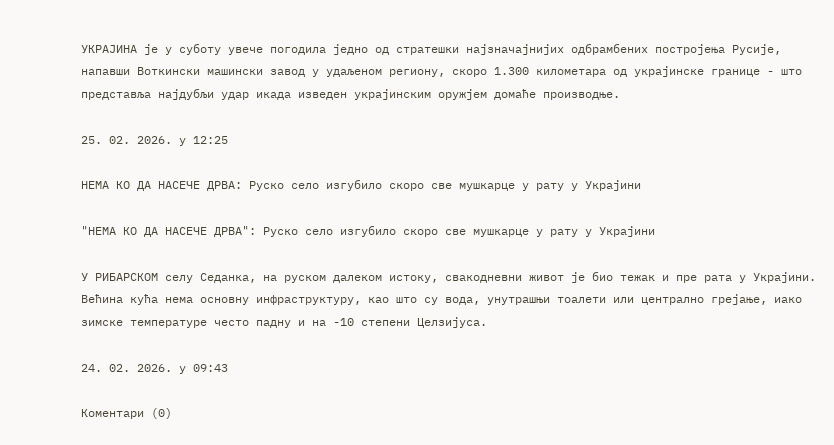УКРАЈИНА је у суботу увече погодила једно од стратешки најзначајнијих одбрамбених постројења Русије, напавши Воткински машински завод у удаљеном региону, скоро 1.300 километара од украјинске границе - што представља најдубљи удар икада изведен украјинским оружјем домаће производње.

25. 02. 2026. у 12:25

НЕМА КО ДА НАСЕЧЕ ДРВА: Руско село изгубило скоро све мушкарце у рату у Украјини

"НЕМА КО ДА НАСЕЧЕ ДРВА": Руско село изгубило скоро све мушкарце у рату у Украјини

У РИБАРСКОМ селу Седанка, на руском далеком истоку, свакодневни живот је био тежак и пре рата у Украјини. Већина кућа нема основну инфраструктуру, као што су вода, унутрашњи тоалети или централно грејање, иако зимске температуре често падну и на -10 степени Целзијуса.

24. 02. 2026. у 09:43

Коментари (0)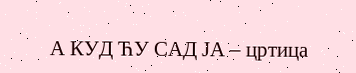А КУД ЋУ САД ЈА – цртица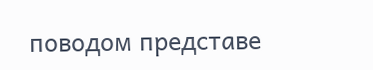поводом представе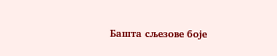Башта сљезове боје